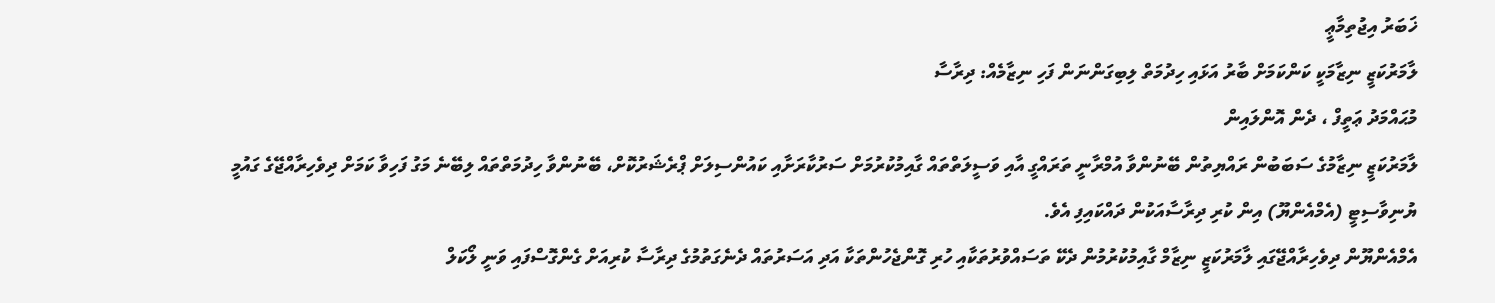ޚަބަރު އިޖުތިމާޢީ
ލާމަރުކަޒީ ނިޒާމަކީ ކަންކަމަށް ބާރު އަޅައި ހިދުމަތް ލިބިގަންނަން ފަހި ނިޒާމެއް: ދިރާސާ
މުޙައްމަދު ޢަތީފް ، ދެން އޮންލައިން
ލާމަރުކަޒީ ނިޒާމުގެ ސަބަބުން ރައްޔިތުން ބޭނުންވާ އުމްރާނީ ތަރައްގީ އާއި ވަސީލަތްތައް ގާއިމުކުރުމަށް ސަރުކާރަށާއި ކައުންސިލަށް ޕްރެޝަރުކޮށް، ބޭނުންވާ ހިދުމަތްތައް ލިބޭނެ މަގު ފަހިވާ ކަމަށް ދިވެހިރާއްޖޭގެ ގައުމީ ޔުނިވާސިޓީ (އެމްއެންޔޫ) އިން ކުރި ދިރާސާއަކުން ދައްކައިފި އެވެ.
އެމްއެންޔޫން ދިވެހިރާއްޖޭގައި ލާމަރުކަޒީ ނިޒާމް ގާއިމުކުރުމުން ދެކޭ ތަސައްވުރުތަކާއި ހުރި ގޮންޖެހުންތަކާ އަދި އަސަރުތައް ދެނެގަތުމުގެ ދިރާސާ ކުރިއަށް ގެންގޮސްފައި ވަނީ ލޯކަލް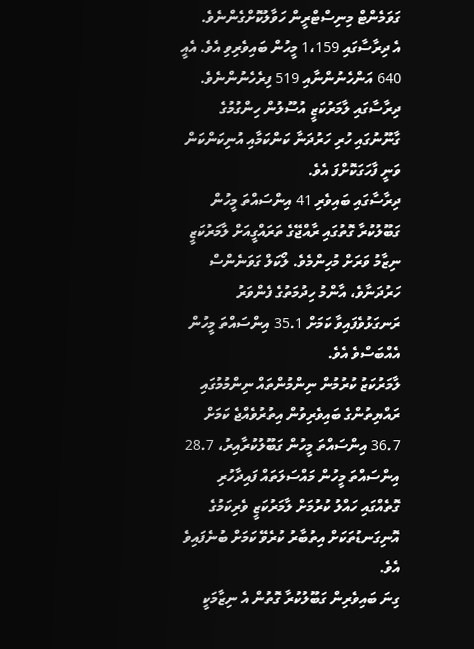ގަވަމެންޓް މިނިސްޓްރީން ހަވާލުކޮށްގެންނެވެ.
އެ ދިރާސާގައި 1،159 މީހުން ބައިވެރިވި އެވެ. އެއީ 640 އަންހެނުންނާއި 519 ފިރެހެނުންނެވެ. ދިރާސާގައި ލާމަރުކަޒީ އުސޫލުން ހިންގުމުގެ ގާނޫނުގައި ހުރި ހަރުދަނާ ކަންކަމާއި އުނިކަންކަން ވަނީ ފާހަގަކޮށްފަ އެވެ.
ދިރާސާގައި ބައިވެރި 41 އިންސައްތަ މީހުން ގަބޫލުކުރާ ގޮތުގައި ރާއްޖޭގެ ތަރައްގީއަށް ލާމަރުކަޒީ ނިޒާމު ވަރަށް މުހިންމެވެ. ލޯކަލް ގަވަނެންސް ހަރުދަނާވެ، އާންމު ހިދުމަތުގެ ފެންވަރު ރަނގަޅުވެފައިވާ ކަމަށް 35.1 އިންސައްތަ މީހުން އެއްބަސްވެ އެވެ.
ލާމަރުކަޒު ކުރުމުން ނިންމުންތައް ނިންމުމުގައި ރައްޔިތުންގެ ބައިވެރިވުން އިތުރުވެއްޖެ ކަމަށް 36.7 އިންސައްތަ މީހުން ގަބޫލުކުރާއިރު، 28.7 އިންސައްތަ މީހުން މައްސަލަތައް ފައިދާހުރި ގޮތެއްގައި ހައްލު ކުރުމަށް ލާމަރުކަޒީ ވެރިކަމުގެ އޮނިގަނޑުތަކަށް އިތުބާރު ކުރެވޭ ކަމަށް ބުނެފައިވެ އެވެ.
ގިނަ ބައިވެރިން ގަބޫލުކުރާ ގޮތުން އެ ނިޒާމަކީ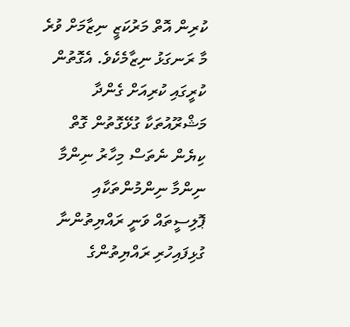ކުރިން އޮތް މަރުކަޒީ ނިޒާމަށް ވުރެ މާ ރަނގަޅު ނިޒާމެކެވެ. އެގޮތުން ކުރީގައި ކުރިއަށް ގެންދާ މަޝްރޫއުތަކާ ގުޅޭގޮތުން ގޮތް ކިޔެން ނެތަސް މިހާރު ނިންމާ ނިންމާ ނިންމުންތަކާއި ޕޮލިސީތައް ވަނީ ރައްޔިތުންނާ ގުޅިފައިހުރި ރައްޔިތުންގެ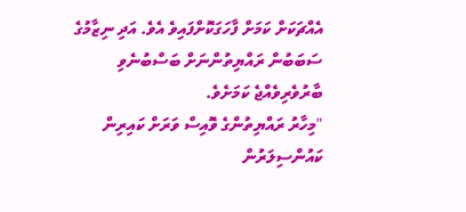އެއްޗަކަށް ކަމަށް ފާހަގަކޮށްފައިވެ އެވެ. އަދި ނިޒާމުގެ ސަބަބުން ރައްޔިތުންނަށް ބަސްބުނެވި ބާރުވެރިވެއްޖެ ކަމަށެވެ.
"މިހާރު ރައްޔިތުންގެ ވޮއިސް ވަރަށް ކައިރިން ކައުންސިލަރުން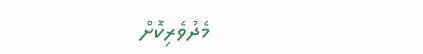މެދުވެރިކޮށް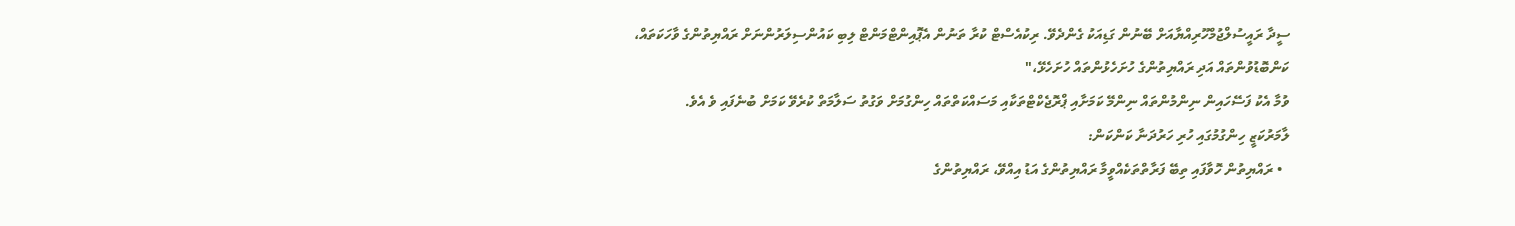ސީދާ ރައީސުލްޖުމްހޫރިއްޔާއަށް ބޭނުން ގަޑިއަކު ގެންދެވޭ. ރިކުއެސްޓް ކުރާ ތަނުން އެޕޮއިންޓްމަންޓް ލިބި ކައުންސިލަރުންނަށް ރައްޔިތުންގެ ވާހަކަތައް، ކަންބޮޑުވުންތައް އަދި ރައްޔިތުންގެ ހުށަހެޅުންތައް ހުށަހެޅޭ،"
ވުމާ އެކު ފަސޭހައިން ނިންމުންތައް ނިންމޭ ކަމަށާއި ޕްރޮޖެކްޓްތަކާއި މަސައްކަތްތައް ހިންގުމަށް ވަގުތު ސަލާމަތް ކުރެވޭ ކަމަށް ބުނެފައި ވެ އެވެ.
ލާމަރުކަޒީ ހިންގުމުގައި ހުރި ހަރުދަނާ ކަންކަން:
  • ރައްޔިތުން ހޮވާފައި ތިބޭ ފަރާތްތަކެއްވީމާ ރައްޔިތުންގެ އަޑު އިއްވޭ، ރައްޔިތުންގެ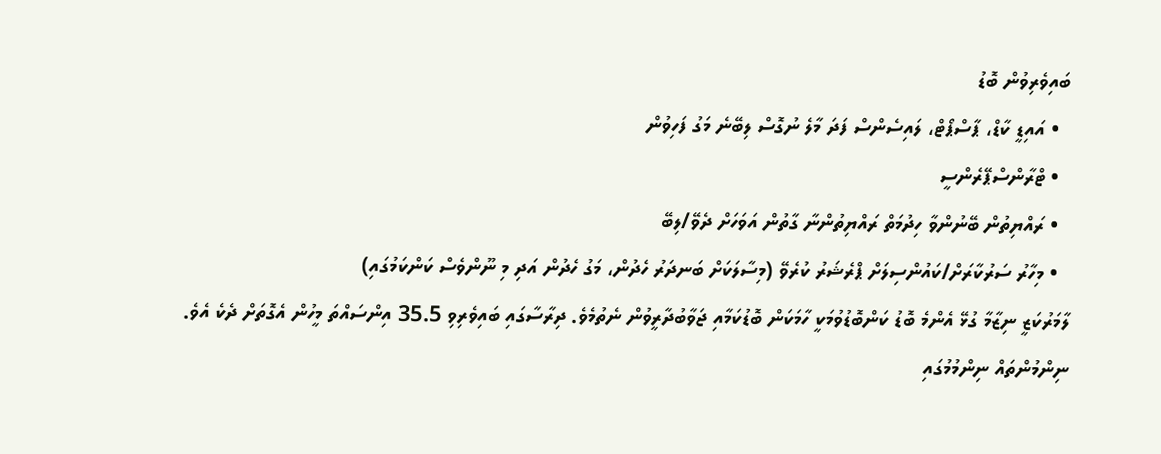ބައިވެރިވުން ބޮޑު
  • އައިޑީ ކާޑް، ޕާސްޕޯޓް، ލައިސެންސް ފަދަ މާލެ ނުގޮސް ލިބޭނެ މަގު ފަހިވުން
  • ޓްރާންސްޕޭރެންސީ
  • ރައްޔިތުން ބޭނުންވާ ހިދުމަތް ރައްޔިތުންނާ ގާތުން އަވަހަށް ދެވޭ/ލިބޭ
  • މިހާރު ސަރުކާރަށް/ކައުންސިލަށް ޕްރެޝަރު ކުރެވޭ (މިސާލަކަށް ބަނދަރު ހެދުން، މަގު ހެދުން އަދި މި ނޫންވެސް ކަންކަމުގައި)
ލާމަރުކަޒީ ނިޒާމާ ގުޅޭ އެންމެ ބޮޑު ކަންބޮޑުވުމަކީ ހާމަކަން ބޮޑުކަމާއި ޖަވާބުދާރީވުން ނެތުމެވެ. ދިރާސާގައި ބައިވެރިވި 35.5 އިންސައްތަ މީހުން އެގޮތަށް ދެކެ އެވެ. ނިންމުންތައް ނިންމުމުގައި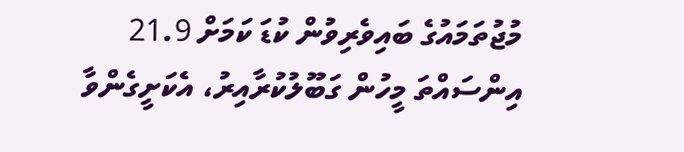މުޖުތަމައުގެ ބައިވެރިވުން ކުޑަ ކަމަށް 21.9 އިންސައްތަ މީހުން ގަބޫލުކުރާއިރު، އެކަށީގެންވާ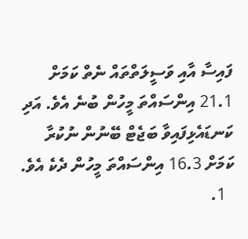ފައިސާ އާއި ވަސީލަތްތައް ނެތް ކަމަށް 21.1 އިންސައްތަ މީހުން ބުނެ އެވެ. އަދި ކަނޑައެޅިފައިވާ ބަޖެޓް ބޭނުން ނުކުރާ ކަމަށް 16.3 އިންސައްތަ މީހުން ދެކެ އެވެ.
  1.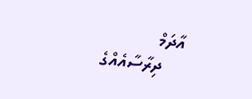އާދަމް
    ދިރާސާއެއްގެ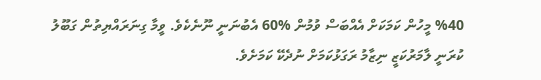%40 މީހުން ކަމަކަށް އެއްބަސް ވުމުން %60 އެބުނަނީ ނޫނެކެވެ. ވީމާ ގިނަރައްޔިތުން ގަބޫލު ކުރަނީ ލާމަރުކަޒީ ނިޒާމު ރަގަޅުކަމަށް ނުދެކޭ ކަމަށެވެ.